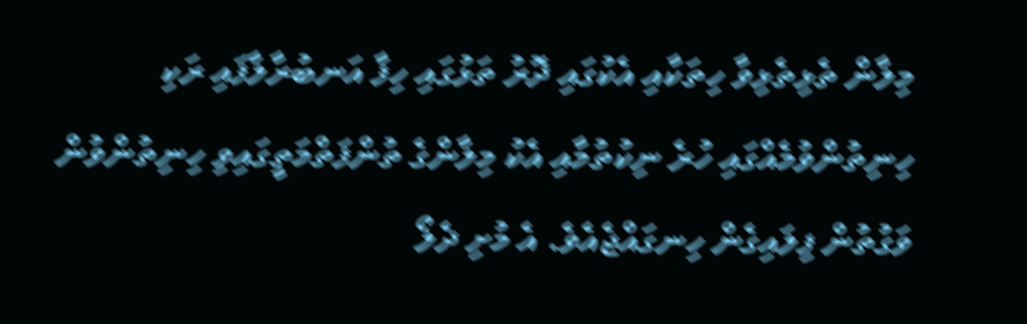މިލާން ތެޅިތެޅިވާ ހިތަކާއި އެކުގައި ދޮރު ތަޅުގައި ހިފާ އަނބުރާލާފައި ރަކި ހިނިތުންވުމެއްގައި ހުރެ ނިކުތުމާއި އެކު މިލާންގެ ތުންފަތްމަތީގައިވި ހިނިތުންވުން ވަގުތުން ފިލައިގެން ހިނގައްޖެއެވެ. އެ މުށި ދެލޯ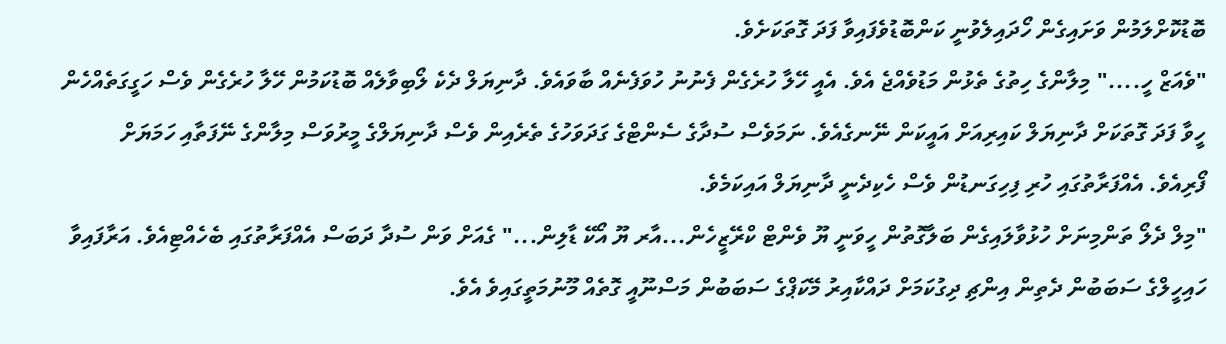ބޮޑުކޮށްލަމުން ވަށައިގެން ހޯދައިލެވުނީ ކަންބޮޑުވެފައިވާ ފަދަ ގޮތަކަށެވެ.
"ވެއަޒް ހީ...." މިލާންގެ ހިތުގެ ތެޅުން މަޑުވެއްޖެ އެވެ. އެއީ ހޭލާ ހުރެގެން ފެނުނު ހުވަފެނެއް ބާވައެވެ. ދާނިޔަލް ދެކެ ލޯބިވާލެއް ބޮޑުކަމުން ހޭލާ ހުރެގެން ވެސް ހަގީގަތެއްހެން ހީވާ ފަދަ ގޮތަކަށް ދާނިޔަލް ކައިރިއަށް އައީކަން ނޭނގެއެވެ. ނަމަވެސް ސުދާގެ ސެންޓްގެ ގަދަވަހުގެ ތެރެއިން ވެސް ދާނިޔަލްގެ މީރުވަސް މިލާންގެ ނޭފަތާއި ހަމަޔަށް ފޯރިއެވެ. އެއްފަރާތުގައި ހުރި ފިހިގަނޑުން ވެސް ހެކިދެނީ ދާނިޔަލް އައިކަމެވެ.
"މިލް ދެލޯ ތަންމިނަށް ހުޅުވާލައިގެން ބަލާގޮތުން ހީވަނީ ޔޫ ވެންޓް ކްރޭޒީހެން...އާރ ޔޫ އޯކޭ ޑާލިން..." ގެއަށް ވަން ސުދާ ދަބަސް އެއްފަރާތުގައި ބެހެއްޓިއެވެ. އަރާފައިވާ ހައިހީލްގެ ސަބަބުން ދެތިން އިންޗި ދިގުކަމަށް ދައްކާއިރު މޭކަޕްގެ ސަބަބުން މަސްނޫއީ ގޮތެއް މޫނުމަތީގައިވެ އެވެ.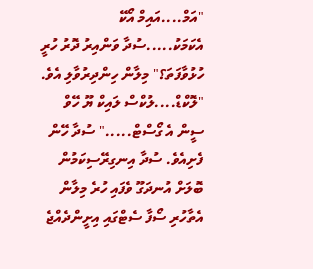"އަމް....އައިމް އޯކޭ އެކަމަކު.....ސުދާ ވަންއިރު ދޮރު ހުރީ ހުޅުވާފަތަ؟" މިލާން ހިންދިރުވާލި އެވެ.
"ލޮކްޑް....ލުކްސް ލައިކް ޔޫ ހޭވް ސީން އެ ގޯސްޓް....." ސުދާ ހޭން ފެށިއެވެ. ސުދާ އިނގިރޭސިކަމުން ބޮލަށް އުނދަގޫ ވެފައި ހުރެ މިލާން އެތާހުރި ސޯފާ ސެޓްގައި އިށީންދެއްޖެ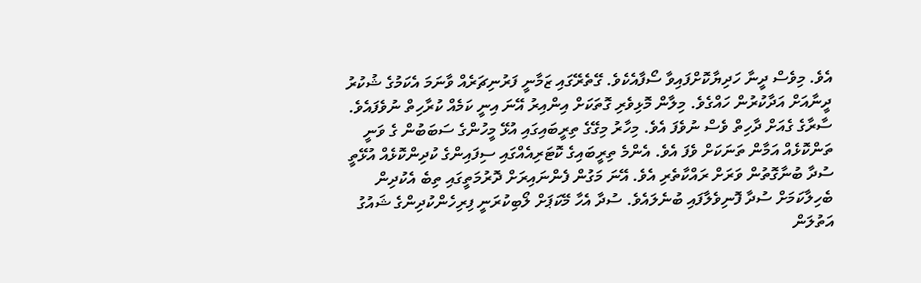އެވެ. މިވެސް ދީނާ ހަދިޔާކޮށްފައިވާ ސޯފާއެކެވެ. ގޭތެރޭގައި ޒަމާނީ ފަރުނިޗަރެއް ވާނަމަ އެކަމުގެ ޝުކުރު ދީނާއަށް އަދާކުރުން ހައްގެވެ. މިލާން މޮޅިވެރި ގޮތަކަށް އިންއިރު އޭނަ އިނީ ކަމެއް ކުރާހިތް ނުވެފައެވެ. ސާރާގެ ގެއަށް ދާހިތް ވެސް ނުވެފަ އެވެ. މިހާރު މިގޭގެ ތިރީބައިގައި އުޅޭ މީހުންގެ ސަބަބުން ގެ ވަނީ ތަންކޮޅެއް އަމާން ތަނަކަށް ވެފަ އެވެ. އެންމެ ތިރީބައިގެ ކޮޓަރިއެއްގައި ސިފައިންގެ ކުދިންކޮޅެއް އުޅޭތީ ސުދާ ބުނާގޮތުން ވަރަށް ރައްކާތެރި އެވެ. އޭނަ މަގުން ފެންނައިރަށް ދޮރުމަތީގައި ތިބެ އެކުދިން ބެހިލާކަމަށް ސުދާ ފޮނިވެލާފައި ބުނެލައެވެ. ސުދާ އެހާ މޭކަޕަށް ލޯބިކުރަނީ ފިރިހެންކުދިންގެ ޝައުގު އަތުލަން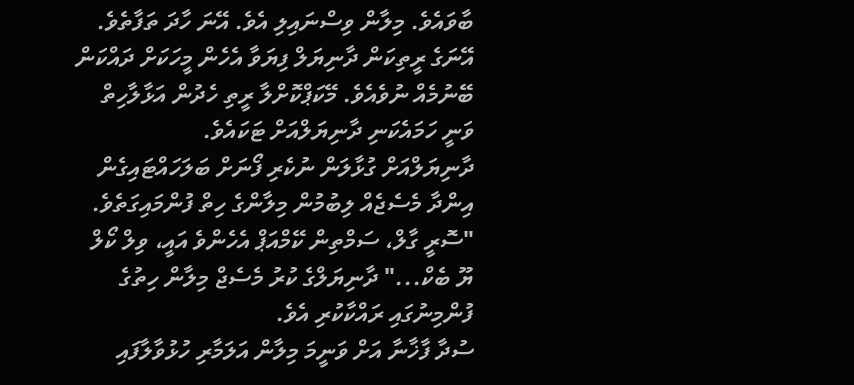ބާވައެވެ. މިލާން ވިސްނައިލި އެވެ. އޭނަ ހާދަ ތަފާތެވެ. އޭނަގެ ރީތިކަން ދާނިޔަލް ފިޔަވާ އެހެން މީހަކަށް ދައްކަން ބޭނުމެއް ނުވެއެވެ. މޭކަޕްކޮށްލާ ރީތި ހެދުން އަޅާލާހިތް ވަނީ ހަމައެކަނި ދާނިޔަލްއަށް ޓަކައެވެ.
ދާނިޔަލްއަށް ގުޅާލަން ނުކެރި ފޯނަށް ބަލަހައްޓައިގެން އިންދާ މެސެޖެއް ލިބުމުން މިލާންގެ ހިތް ފުންމައިގަތެވެ.
"ސޮރީ ގާލް، ސަމްތިން ކޭމްއަޕް އެހެންވެ އައީ، ވިލް ކޯލް ޔޫ ބެކް..." ދާނިޔަލްގެ ކުރު މެސެޖް މިލާން ހިތުގެ ފުންމިނުގައި ރައްކާކުރި އެވެ.
ސުދާ ފާޚާނާ އަށް ވަނީމަ މިލާން އަލަމާރި ހުޅުވާލާފައި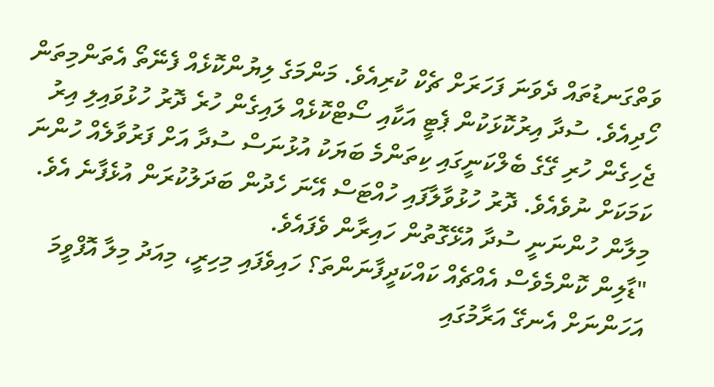ވަތްގަނޑުތައް ދެވަނަ ފަހަރަށް ޗެކް ކުރިއެވެ. މަންމަގެ ލިޔުންކޮޅެއް ފެނޭތޯ އެތަންމިތަން ހޯދިއެވެ. ސުދާ އިރުކޮޅަކުން ޕެޓީ އަކާއި ސޯޓްކޮޅެއް ލައިގެން ހުރެ ދޮރު ހުޅުވައިލި އިރު ޖެހިގެން ހުރި ގޭގެ ބެލްކަނީގައި ކިތަންމެ ބަޔަކު އުޅުނަސް ސުދާ އަށް ފަރުވާލެއް ހުންނަ ކަމަކަށް ނުވެއެވެ. ދޮރު ހުޅުވާލާފައި ހުއްޓަސް އޭނަ ހެދުން ބަދަލުކުރަން އުޅެފާނެ އެވެ. މިލާން ހުންނަނީ ސުދާ އުޅޭގޮތުން ހައިރާން ވެފައެވެ.
"ޑާލިން ކޮންމެވެސް އެއްޗެއް ކައްކަދީފާނަންތަ؟ ހައިވެފައި މިހިރީ، މިއަދު މިލާ އޮފްވީމަ އަހަންނަށް އެނގޭ އަރާމުގައި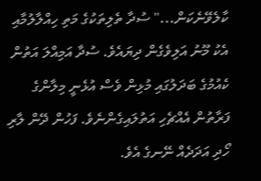ކާލެވޭނެކަން..." ސުދާ ތެލިތަކުގެ މަތި ހިއްލާލުމާއި އެކު މޫނު އަލިވެގެން ދިޔައެވެ. ސުދާ އަމިއްލަ އަތުން ކެއުމުގެ ބަދަލުގައި މުޅިން ވެސް އުޅެނީ މިލާންގެ ފަރާތުން އެއްޗެހި އަތުލައިގެންނެވެ. ފަހުން ދޭން ލާރި ހޯދި އަދަދެއް ނޭނގެ އެވެ.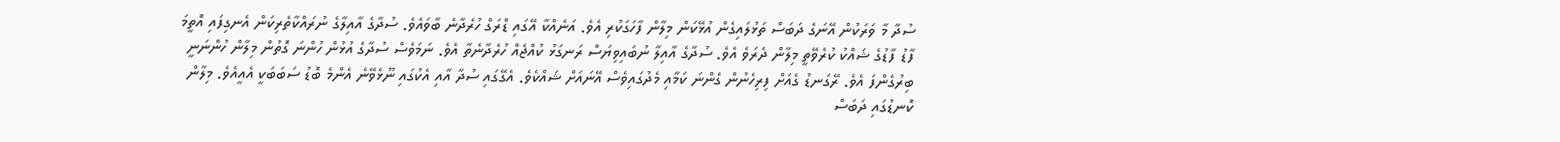ސުދާ މާ ވަރަކުން އޭނަގެ ދަބަސް ތަޅުލައިގެން އުޅޭކަން މިލާން ފާހަގަކުރި އެވެ. އަނެއްކާ އޭގައި ޑްރަގް ހުރެދާނެ ބާވައެވެ. ސުދާގެ އާއިލާގެ ނުރައްކާތެރިކަން އެނގިފައި އޮތީމަ ފާޑު ފާޑުގެ ޝައްކު ކުރެވޭތީ މިލާން ދެރަވެ އެވެ. ސުދާގެ އާއިލާ ނުބައިވިޔަސް ރަނގަޅު ކުއްޖެއް ހުރެދާނެތާ އެވެ. ނަމަވެސް ސުދާގެ އުޅުން ހުންނަ ގޮތުން މިލާން ހުންނަނީ ބިރުގެންފަ އެވެ. ރޭގަނޑު ގެއަށް ފިރިހެނުން ގެންނަ ކަމާއި މެދުގައިވެސް އޭނައަށް ޝައްކެވެ. އެގޭގައި ސުދާ އާއި އެކުގައި ނޫޅެވޭނެ އެންމެ ބޮޑު ސަބަބަކީ އެއީއެވެ. މިލާން ކޮނޑުގައި ދަބަސް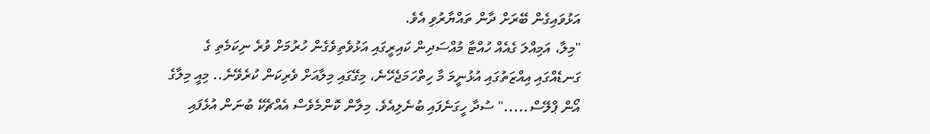އަޅުވައިގެން ބޭރަށް ދާން ތައްޔާރުވި އެވެ.
"މިލާ، އަމިއްލަ ގެއެއް ހުއްޓާ މުއްސަދިން ކައިރީގައި އަޅުވެތިވެގެން ހުރުމަށް ވުރެ ނިކަމެތި ގެ ގަނޑެއްގައި އިއްޒަތުގައި އުޅުނީމަ މާ ހިތްހަމަޖެހޭނެ، މިގޭގައި މިލާއަށް ވެރިކަން ކުރެވޭނެ.. މިއީ މިލާގެ އޯން ޕްލޭސް....." ސުދާ ހީގަނެފައި ބުނެލިއެވެ. މިލާން ކޮންމެވެސް އެއްޗެކޭ ބުނަން އުޅެފައި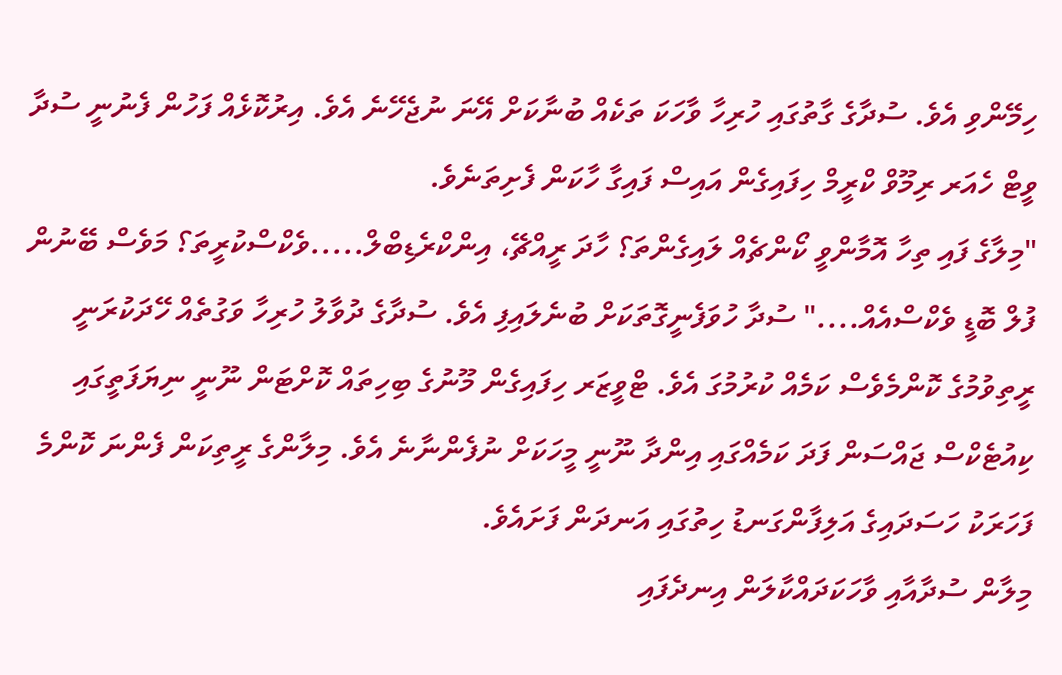ހިމޭންވި އެވެ. ސުދާގެ ގާތުގައި ހުރިހާ ވާހަކަ ތަކެއް ބުނާކަށް އޭނަ ނުޖެހޭނެ އެވެ. އިރުކޮޅެއް ފަހުން ފެނުނީ ސުދާ ވީޓް ހެއަރ ރިމޫވް ކްރީމް ހިފައިގެން އައިސް ފައިގާ ހާކަން ފެށިތަނެވެ.
"މިލާގެ ފައި ތިހާ އޮމާންވީ ކޯންޗެއް ލައިގެންތަ؟ ހާދަ ރީއްޗޭ، އިންކްރެޑިބްލް.....ވެކްސްކުރީތަ؟ މަވެސް ބޭނުން ފުލް ބޮޑީ ވެކްސްއެއް...." ސުދާ ހުވަފެނީގޮތަކަށް ބުނެލައިފި އެވެ. ސުދާގެ ދުވާލު ހުރިހާ ވަގުތެއް ހޭދަކުރަނީ ރީތިވުމުގެ ކޮންމެވެސް ކަމެއް ކުރުމުގަ އެވެ. ޓްވީޒަރ ހިފައިގެން މޫނުގެ ބިހިތައް ކޮށްޓަން ނޫނީ ނިޔަފަތީގައި ކިއުޓެކްސް ޖައްސަން ފަދަ ކަމެއްގައި އިންދާ ނޫނީ މީހަކަށް ނުފެންނާނެ އެވެ. މިލާންގެ ރީތިކަން ފެންނަ ކޮންމެ ފަހަރަކު ހަސަދައިގެ އަލިފާންގަނޑު ހިތުގައި އަނދަން ފަށައެވެ.
މިލާން ސުދާއާއި ވާހަކަދައްކާލަން އިނދެފައި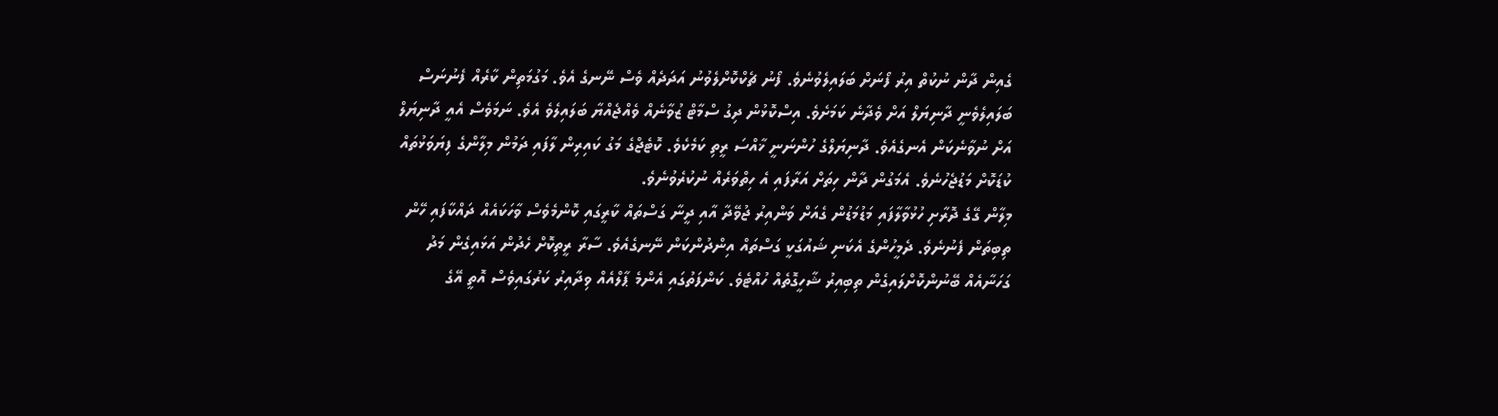ގެއިން ދާން ނުކުތް އިރު ފޯނަށް ބަލައިލެވުނެވެ. ފޯނު ޗެކްކޮށްލެވުނު އަދަދެއް ވެސް ނޭނގެ އެވެ. މަގުމަތިން ކާރެއް ފެނުނަސް ބަލައިލެވެނީ ދާނިޔަލް އަށް ވެދާނެ ކަމަށެވެ. އިސްކޮޅުން ދިގު ސްމާޓް ޒުވާނެއް ވެއްޖެއްޔާ ބަލައިލެވެ އެވެ. ނަމަވެސް އެއީ ދާނިޔަލް އަށް ނުވާނެކަން އެނގެއެވެ. ދާނިޔަލްގެ ހުންނަނީ ޚާއްސަ ރީތި ކަމެކެވެ. ކޮޓެޖްގެ މަގު ކައިރިން ލާފައި ދަމުން މިލާންގެ ފިޔަވަޅުތައް ކުޑަކޮށް މަޑުޖެހުނެވެ. އެމަގުން ދާން ހިތަށް އަރާފައި އެ ހިތްވަރެއް ނުކުރެވުނެވެ.
މިލާން ގޭގެ ދޮރާށި ހުޅުވާލާފައި މަޑުމަޑުން ގެއަށް ވަންއިރު ޖުވޭދާ އާއި ދީނާ ގަސްތައް ކާރީގައި ކޮންމެވެސް ވާހަކައެއް ދައްކާފައި ހޭން ތިބިތަން ފެނުނެވެ. ދެމީހުންގެ އެކަނި ޝައުގަކީ ގަސްތައް އިންދުންކަން ނޭނގެއެވެ. ސާރާ ރީތިކޮށް ހެދުން އަޅައިގެން މަދު ގަހަނާއެއް ބޭނުންކޮށްލައިގެން ތިބިއިރު ޝާހީގޮތެއް ހުއްޓެވެ. ކަންފަތުގައި އެންމެ ޕާލްއެއް ވިދާއިރު ކަރުގައިވެސް އޮތީ އޭގެ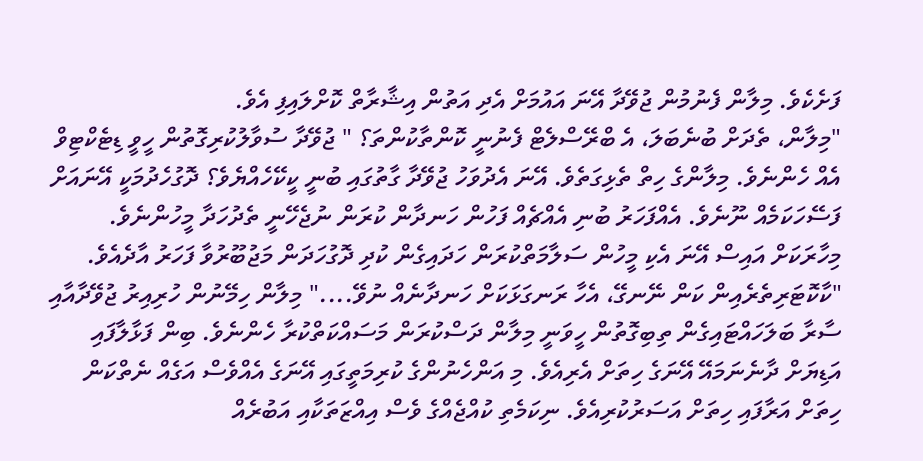ފަށެކެވެ. މިލާން ފެނުމުން ޖުވޭދާ އޭނަ އައުމަށް އެދި އަތުން އިޝާރާތް ކޮށްލައިފި އެވެ.
"މިލާން، ތެދަށް ބުނެބަލަ، އެ ބްރޭސްލެޓް ފެނުނީ ކޮންތާކުންތަ؟ " ޖުވޭދާ ސުވާލުކުރިގޮތުން ހީވީ ޑިޓެކްޓިވް އެއް ހެންނެވެ. މިލާންގެ ހިތް ތެޅިގަތެވެ. އޭނަ އެދުވަހު ޖުވޭދާ ގާތުގައި ބުނީ ކީކޭހެއްޔެވެ؟ ދޮގުހެދުމަކީ އޭނައަށް ފަސޭހަކަމެއް ނޫނެވެ. އެއްފަހަރު ބުނި އެއްޗެއް ފަހުން ހަނދާން ކުރަން ނުޖެހޭނީ ތެދުހަދާ މީހުންނެވެ. މިހާރަކަށް އައިސް އޭނަ އެކި މީހުން ސަލާމަތްކުރަން ހަދައިގެން ކުދި ދޮގުހަދަން މަޖުބޫރުވާ ފަހަރު އާދެއެވެ.
"ކާކޮޓަރިތެރެއިން ކަން ނޭނގޭ، އެހާ ރަނގަޅަކަށް ހަނދާނެއް ނުވޭ...." މިލާން ހިމޭނުން ހުރިއިރު ޖުވޭދާއާއި ސާރާ ބަލަހައްޓައިގެން ތިބިގޮތުން ހީވަނީ މިލާން ދަސްކުރަން މަސައްކަތްކުރާ ހެންނެވެ. ބިން ފަޅާލާފައި އަޑިޔަށް ދާނެނަމައޭ އޭނަގެ ހިތަށް އެރިއެވެ. މި އަންހެނުންގެ ކުރިމަތީގައި އޭނަގެ އެއްވެސް އަގެއް ނެތްކަން ހިތަށް އަރާފައި ހިތަށް އަސަރުކުރިއެވެ. ނިކަމެތި ކުއްޖެއްގެ ވެސް އިއްޒަތަކާއި އަބުރެއް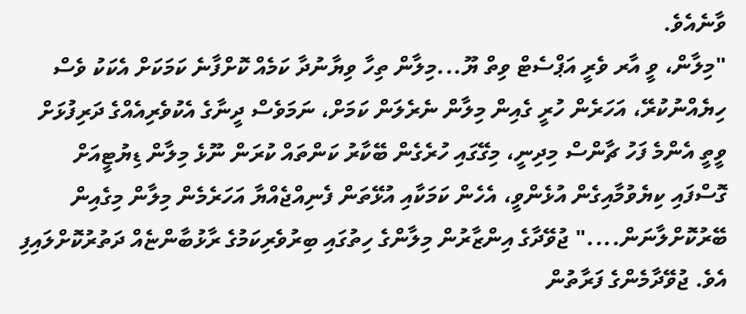ވާނެއެވެ.
"މިލާން، ވީ އާރ ވެރީ އަޕްސެޓް ވިތް ޔޫ...މިލާން ތިހާ ވިޔާނުދާ ކަމެއް ކޮށްފާނެ ކަމަކަށް އެކަކު ވެސް ހިޔެއްނުކުރޭ، އަހަރެން ހުރީ ގެއިން މިލާން ނެރެލަން ކަމަށް، ނަމަވެސް ދީނާގެ އެކުވެރިއެއްގެ ދަރިފުޅަށް ވީތީ އެންމެ ފަހު ޗާންސް މިދިނީ، މިގޭގައި ހުރެގެން ބޭކާރު ކަންތައް ކުރަން ނޫޅެ މިލާން ޑިޔުޓީއަށް ގޮސްފައި ކިޔެވުމާއިގެން އުޅެންވީ، އެހެން ކަމަކާއި އުޅޭތަން ފެނިއްޖެއްޔާ އަހަރެމެން މިލާން މިގެއިން ބޭރުކޮށްލާނަން...." ޖުވޭދާގެ އިންޒާރުން މިލާންގެ ހިތުގައި ބިރުވެރިކަމުގެ ރާޅުބާންޏެއް ދަތުރުކޮށްލައިފި އެވެ. ޖުވޭދާމެންގެ ފަރާތުން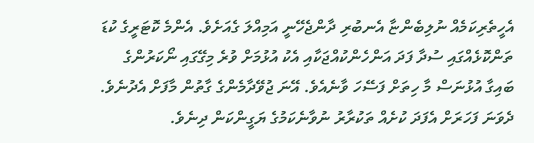އެހީތެރިކަމެއް ނުލިބެންޏާ އެނބުރި ދާންޖެހޭނީ އަމިއްލަ ގެއަށެވެ. އެންމެ ކޮޓަރީގެ ކުޑަ ތަންކޮޅެއްގައި ސުދާ ފަދަ އަންހެންކުއްޖަކާއި އެކު އުޅުމަށް ވުރެ މިގޭގައި ނޯކަރުންގެ ބައިގާ އުޅުނަސް މާ ހިތަށް ފަސޭހަ ވާނެއެވެ. އޭނަ ޖުވޭދާމެންގެ ގާތުން މާފަށް އެދުނެވެ. ދެވަނަ ފަހަރަށް އެފަދަ ކުށެއް ތަކުރާރު ނުވާނެކަމުގެ ޔަގީންކަން ދިނެވެ.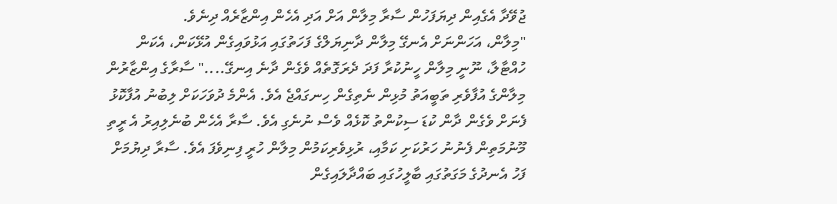ޖުވޭދާ އެގެއިން ދިޔަފަހުން ސާރާ މިލާން އަށް އަދި އެހެން އިންޒާރެއް ދިނެވެ.
"މިލާން، އަހަންނަށް އެނގޭ މިލާން ދާނިޔަލްގެ ފަހަތުގައި އަޅުވައިގެން އުޅޭކަން، އެކަން ހުއްޓާލާ، ނޫނީ މިލާން ހީނުކުރާ ފަދަ ދެރަގޮތެއް ވެގެން ދާނެ އިނގޭ...." ސާރާގެ އިންޒާރުން މިލާންގެ އުފާވެރި ތަބީއަތު މުޅިން ނެތިގެން ހިނގައްޖެ އެވެ. އެންމެ ދުވަހަކަށް ލިބުނު އުފާކޮޅު ފެނަށް ވެގެން ދާން ކުޑަ ސިކުންތު ކޮޅެއް ވެސް ނުނެގި އެވެ. ސާރާ އެހެން ބުނެލިއިރު އެ ރީތި މޫނުމަތިން ފެނުނު ހަރުކަށި ކަމާއި، ރުޅިވެރިކަމުން މިލާން ހުރީ ފިނިވެފަ އެވެ. ސާރާ ދިޔުމަށް ފަހު އެނދުގެ މަގަތުގައި ބާލީހުގައި ބައްދާލައިގެން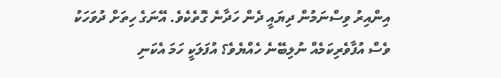އިންއިރު ވިސްނަމުން ދިޔައީ ދެން ހަދާނެ ގޮތެކެވެ. އޭނަގެ ހިތަށް ދުވަހަކު ވެސް އުފާވެރިކަމެއް ނުލިބޭނެ ހެއްޔެވެ؟ އުފަލަކީ ހަމަ އެކަނި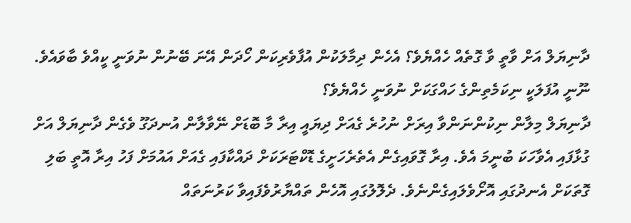ދާނިޔަލް އަށް ވާތީ ވާ ގޮތެއް ހެއްޔެވެ؟ އެހެން ދިމާލަކުން އުފާވެރިކަން ހޯދަން އޭނަ ބޭނުން ނުވަނީ ކީއްވެ ބާވައެވެ. ނޫނީ އުފަލަކީ ނިކަމެތިންގެ ހައްގަކަށް ނުވަނީ ހެއްޔެވެ؟
ދާނިޔަލް މިލާން ނިކުންނަންވާ އިރަށް ނުހުރެ ގެއަށް ދިޔައީ އިރާ މާ ބޮޑަށް ނޭވާލާން އުނދަގޫ ވެގެން ދާނިޔަލް އަށް ގުޅާފައި އެވާހަކަ ބުނީމަ އެވެ. އިރާ ގޮވައިގެން އެތެރެހަށީގެ ޑޮކްޓަރަކަށް ދައްކާފައި ގެއަށް އައުމަށް ފަހު އިރާ އޮތީ ބަލި ގޮތަކަށް އެނދުގައި އޮށޯވެލައިގެންނެވެ. ދެލޮލުގައި އޮހެން ތައްޔާރުވެފައިވާ ކަރުނަތައް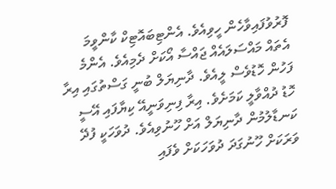ފޮރުވުފައިވާހެން ހީވިއެވެ. އެންޓިބައޮޓިކް ކާންވީމަ އެތައް މައްސަލައެއް ޖައްސާ އޯކަށް ދެމިއެވެ. އެންމެ ފަހުން ހޮޑުވެސް ލީއެވެ. ދާނިޔަލް ބުނީ ގަސްތުގައި އިރާ ހޮޑު ދުއްވާލީ ކަމަށެވެ. އިރާ ފިނިވަނީއޭ ކިޔާފައި އޭސީ ކަނޑާލުމުން ދާނިޔަލް އަށް ހޫނުވިއެވެ. ދުވަހަކީ ފުދޭ ވަރަކަށް ހޫނުގަދަ ދުވަހަކަށް ވެފައި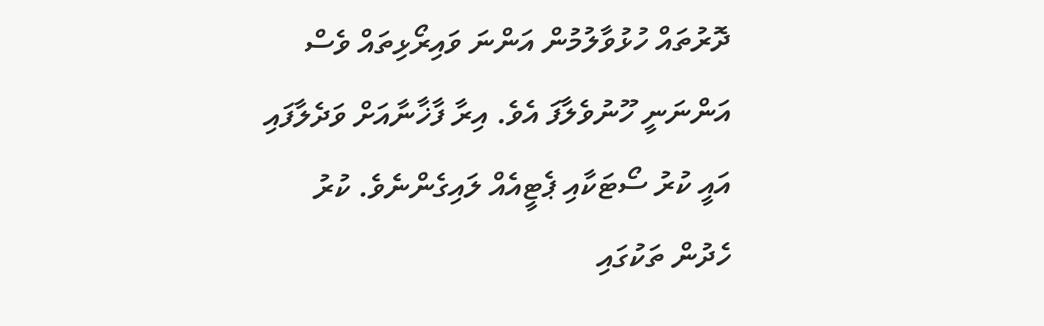ދޮރުތައް ހުޅުވާލުމުން އަންނަ ވައިރޯޅިތައް ވެސް އަންނަނީ ހޫނުވެލާފަ އެވެ. އިރާ ފާޚާނާއަށް ވަދެލާފައި އައީ ކުރު ސޯޓަކާއި ޕެޓީއެއް ލައިގެންނެވެ. ކުރު ހެދުން ތަކުގައި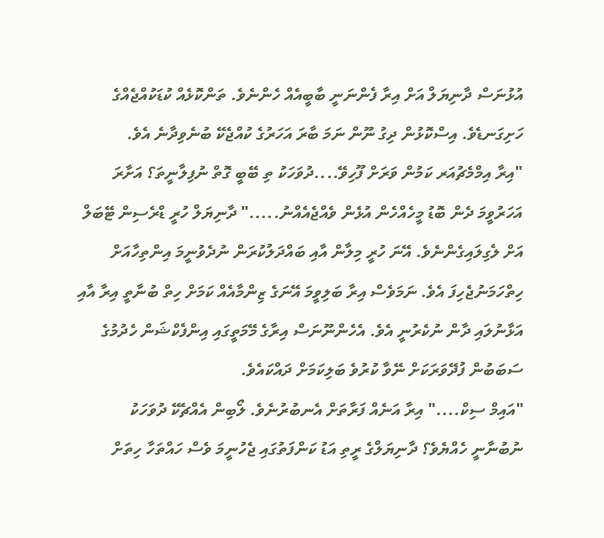އުޅުނަސް ދާނިޔަލް އަށް އިރާ ފެންނަނީ ބާބީއެއް ހެންނެވެ. ތަންކޮޅެއް ކުޑަކުއްޖެއްގެ ހަށިގަނޑެވެ. އިސްކޮޅުން ދިގު ނޫން ނަމަ ބާރަ އަހަރުގެ ކުއްޖެކޭ ބުނެވިދާނެ އެވެ.
"އިރާ އިމްމެޗުއަރ ކަމުން ވަރަށް ފޫހިވޭ....ދުވަހަކު ތި ބޭބީ ގޮތް ނުފިލާނީތަ؟ އަށާރަ އަހަރުވީމަ ދެން ބޮޑު މީހެއްހެން އުޅެން ވެއްޖެއެއްނު....." ދާނިޔަލް ހުރީ ޑްރެސިން ޓޭބަލް އަށް ލެގިލައިގެންނެވެ. އޭނަ ހުރީ މިލާން އާއި ބައްދަލުކުރަން ނުދެވުނީމަ އިންތިހާއަށް ހިތްހަމަނުޖެހިފަ އެވެ. ނަމަވެސް އިރާ ބަލިވީމަ އޭނަގެ ޒިންމާއެއް ކަމަށް ހިތް ބުނާތީ އިރާ އާއި އަޅާނުލައި ދާން ނުކެރުނީ އެވެ. އެހެންނޫނަސް އިރާގެ މޭމަތީގައި އިންފެކްޝަން ހެދުމުގެ ސަބަބުން ފުދޭވަރަކަށް ނޭވާ ކުރުވެ ބަލިކަމަށް ދައްކައެވެ.
"އައިމް ސިކް...." އިރާ އަނެއް ފަރާތަށް އެނބުރުނެވެ. ލޯބިން އެއްޗެކޭ ދުވަހަކު ނުބުނާނީ ހެއްޔެވެ؟ ދާނިޔަލްގެ ރީތި އަޑު ކަންފަތުގައި ޖެހުނީމަ ވެސް ހައްތަހާ ހިތަށް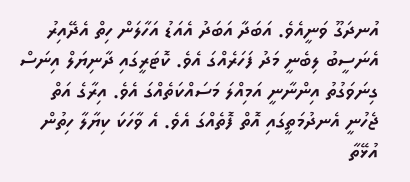އުނދަގޫ ވަނީއެވެ. އަބަދާ އަބަދު އެއަޑު އަހާލަން ހިތް އެދޭއިރު އެނަސީބު ލިބެނީ މަދު ފަހަރެއްގަ އެވެ. ކޮޓަރީގައި ދާނިޔަލް އިނަސް ގިނަވަގުތު އިންނާނީ އަމިއްލަ މަސައްކަތެއްގަ އެވެ. އިރާގެ އަތް ޖެހުނީ އެނދުމަތީގައި އޮތް ފޮތެއްގަ އެވެ. އެ ވާހަކަ ކިޔާލާ ހިތުން އުޅޭތާ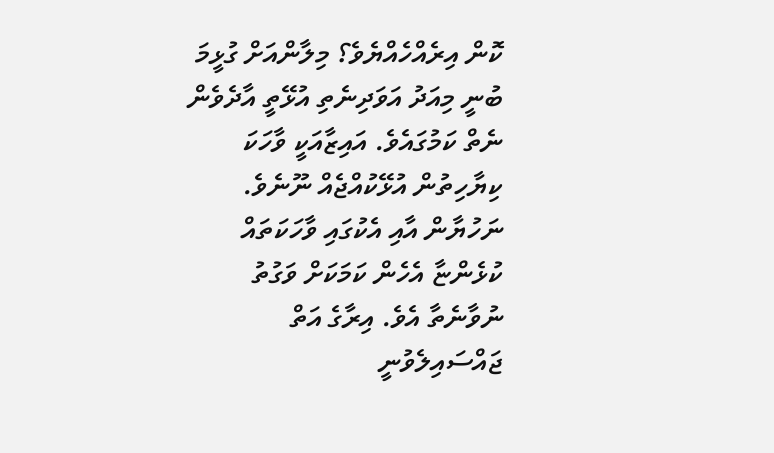ކޮން އިރެއްހެއްޔެވެ؟ މިލާންއަށް ގުޅީމަ ބުނީ މިއަދު އަވަދިނެތި އުޅޭތީ އާދެވެން ނެތް ކަމުގައެވެ. އައިޒާއަކީ ވާހަކަ ކިޔާހިތުން އުޅޭކުއްޖެއް ނޫނެވެ. ނަހުޔާން އާއި އެކުގައި ވާހަކަތައް ކުޅެންޏާ އެހެން ކަމަކަށް ވަގުތު ނުވާނެތާ އެވެ. އިރާގެ އަތް ޖައްސައިލެވުނީ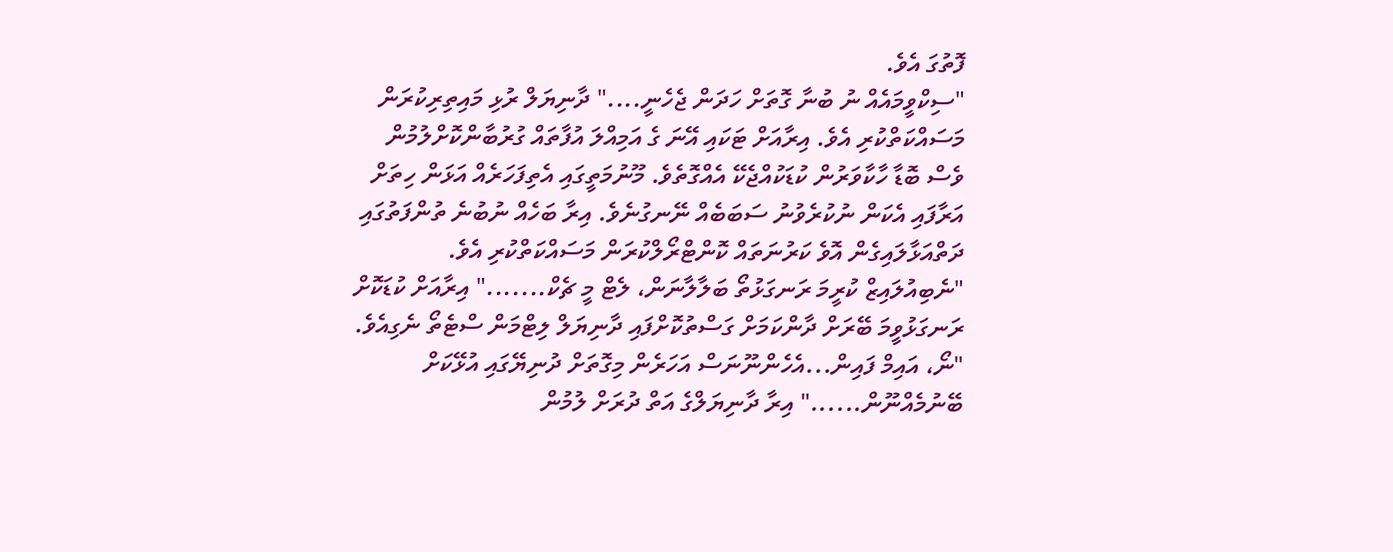ފޮތުގަ އެވެ.
"ސިކްވީމައެއް ނު ބުނާ ގޮތަށް ހަދަން ޖެހެނީ...." ދާނިޔަލް ރުޅި މައިތިރިކުރަން މަސައްކަތްކުރި އެވެ. އިރާއަށް ޓަކައި އޭނަ ގެ އަމިއްލަ އުފާތައް ގުރުބާންކޮށްލުމުން ވެސް ބޮޑާ ހާކާވަރުން ކުޑަކުއްޖެކޭ އެއްގޮތެވެ. މޫނުމަތީގައި އެތިފަހަރެއް އަޅަން ހިތަށް އަރާފައި އެކަން ނުކުރެވުނު ސަބަބެއް ނޭނގުނެވެ. އިރާ ބަހެއް ނުބުނެ ތުންފަތުގައި ދަތްއަޅާލައިގެން އޮވެ ކަރުނަތައް ކޮންޓްރޯލްކުރަން މަސައްކަތްކުރި އެވެ.
"ނެބިއުލައިޒް ކުރީމަ ރަނގަޅުތޯ ބަލާލާނަން، ލެޓް މީ ޗެކް......." އިރާއަށް ކުޑަކޮށް ރަނގަޅުވީމަ ބޭރަށް ދާންކަމަށް ގަސްތުކޮށްފައި ދާނިޔަލް ލިޓްމަން ސްޓެތޯ ނެގިއެވެ.
"ނޯ، އައިމް ފައިން...އެހެންނޫނަސް އަހަރެން މިގޮތަށް ދުނިޔޭގައި އުޅޭކަށް ބޭނުމެއްނޫން......" އިރާ ދާނިޔަލްގެ އަތް ދުރަށް ލުމުން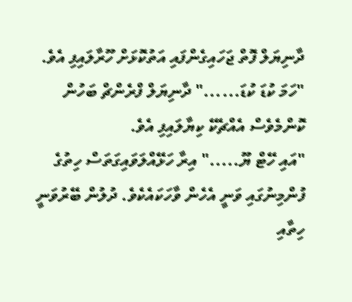ދާނިޔަލް ފޮތް ޖަހައިގެންފައި އަތުކޮޅަށް ހޫރާލައިފި އެވެ.
"ހަމަ ކުޑަ ކުޑަ......" ދާނިޔަލް ފްރެންޗް ބަހުން ކޮންމެވެސް އެއްޗެކޭ ކިޔާލައިފި އެވެ.
"އައި ހޭޓް ޔޫ....." އިރާ ހަޅޭއްލަވައިގަތަސް ހިތުގެ ފުންމިނުގައި ވަނީ އެހެން ވާހަކައެކެވެ. ދުލުން ބޭރުވަނީ ހިތާއި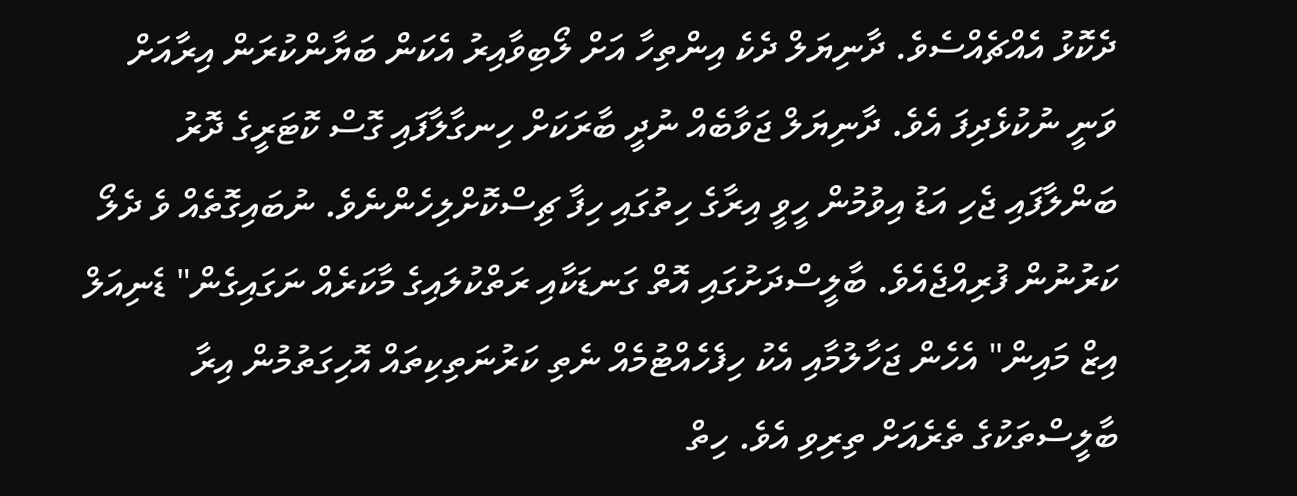ދެކޮޅު އެއްޗެއްސެވެ. ދާނިޔަލް ދެކެ އިންތިހާ އަށް ލޯބިވާއިރު އެކަން ބަޔާންކުރަން އިރާއަށް ވަނީ ނުކުޅެދިފަ އެވެ. ދާނިޔަލް ޖަވާބެއް ނުދީ ބާރަކަށް ހިނގާލާފައި ގޮސް ކޮޓަރީގެ ދޮރު ބަންލާފައި ޖެހި އަޑު އިވުމުން ހީވީ އިރާގެ ހިތުގައި ހިފާ ޗިސްކޮށްލިހެންނެވެ. ނުބައިގޮތެއް ވެ ދެލޯ ކަރުނުން ފުރިއްޖެއެވެ. ބާލީސްދަށުގައި އޮތް ގަނޑަކާއި ރަތްކުލައިގެ މާކަރެއް ނަގައިގެން" ޑެނިއަލް އިޒް މައިން" އެހެން ޖަހާލުމާއި އެކު ހިފެހެއްޓުމެއް ނެތި ކަރުނަތިކިތައް އޮހިގަތުމުން އިރާ ބާލީސްތަކުގެ ތެރެއަށް ތިރިވި އެވެ. ހިތް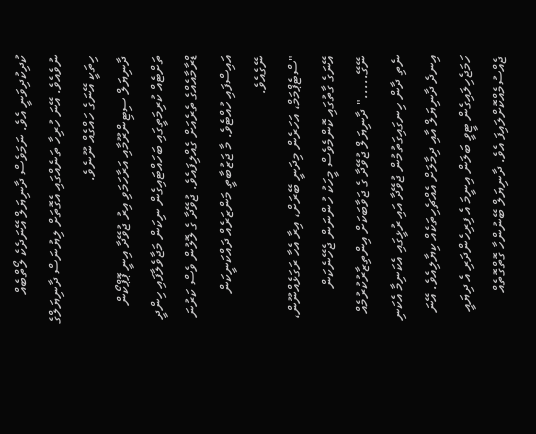ކުދިކުދިވަނީ އެވެ. ނަމަވެސް ދާނިޔަލް އޭނަދެކެ ލޯތްބެއް ނުވެއެވެ. އޭނަ ހުރިހާ ތަނެއްގައި އެގޮތަށް ލިޔުނަސް ދާނިޔަލްގެ ހިތަކީ އޭނަގެ ހައްގެއް ނޫނެވެ.
ދާނިޔަލް ސިޓިންރޫމާއި އަރާހަމަވި އިރު ޖުވޭދާ އިނީ ޕޮޕްކޯން ތަށްޓެއް ކުރިމަތީގައި ބަހައްޓައިގެން ނިކަން މަޖާވެލާފައި ހިންދީ ޑްރާމާއެއްގެ ތެރެއަށް ގެއްލިފައެވެ. ޖުވޭދާ ގެ ލޮލުން ވެސް ކަރުނަ އައިސްފައި ހުއްޓެވެ. މާ ޖަޒުބާތީ މަންޒަރެއް ދައްކަނީކަން ނޭގެއެވެ.
"ސްޓެޕްމަމް، އަހަރެން މިދަނީ ބޭރަށް، އިރާ އެހާ ރަގަޅެއްނޫން، އޭނަގެ ގާތުގައި ކޮންމެވެސް މީހަކު ހުންނަން ޖެހޭނެކަން ނޭގޭ....." ދާނިޔަލް ޖުވޭދާ ގެ ޖަވާބަކަށް އިންތިޒާރުކުރުމެއް ނެތި ދާން ހިނގައިގަތުމުން ޖުވޭދާ އައި ރުޅީގައި އެކަނިމާ އެކަނި އިނދެ ދާނިޔަލް އާއި ދިމާލަށް އެއްޗެހިތަކެއް ކިޔާލިއެވެ. އޭނަ ހަމަޖެހިލައިގެން ޓީވީ ބަލަން އިނީމަ އެ ފިރިހެންދަރި އެ ދިޔައީ ޖެއްސުމެއްކޮށްލައިފަ އެވެ. ދާނިޔަލް ބޭނުންހާ ގޮތްގޮތެއް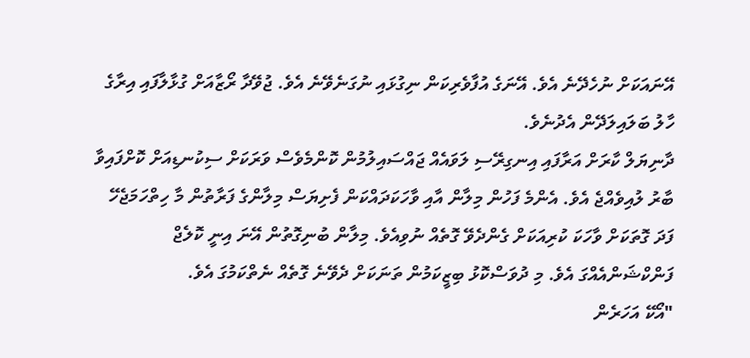އޭނައަކަށް ނުހެދޭނެ އެވެ. އޭނަގެ އުފާވެރިކަން ނިގުޅައި ނުގަނެވޭނެ އެވެ. ޖުވޭދާ ރޯޒާއަށް ގުޅާލާފައި އިރާގެ ހާލު ބަލައިލަދޭން އެދުނެވެ.
ދާނިޔަލް ކާރަށް އަރާފައި އިނގިރޭސި ލަވައެއް ޖައްސައިލުމުން ކޮންމެވެސް ވަރަކަށް ސިކުނޑިއަށް ކޮށްފައިވާ ބާރު ލުއިވެއްޖެ އެވެ. އެންމެ ފަހުން މިލާން އާއި ވާހަކަދައްކަން ފެށިޔަސް މިލާންގެ ފަރާތުން މާ ހިތްހަމަޖެހޭ ފަދަ ގޮތަކަށް ވާހަކަ ކުރިއަކަށް ގެންދެވޭ ގޮތެއް ނުވިއެވެ. މިލާން ބުނިގޮތުން އޭނަ އިނީ ކޮލެޖް ފަންކްޝަންއެއްގަ އެވެ. މި ދުވަސްކޮޅު ބިޒީކަމުން ތަނަކަށް ދެވޭނެ ގޮތެއް ނެތްކަމުގަ އެވެ.
"އޯކޭ އަހަރެން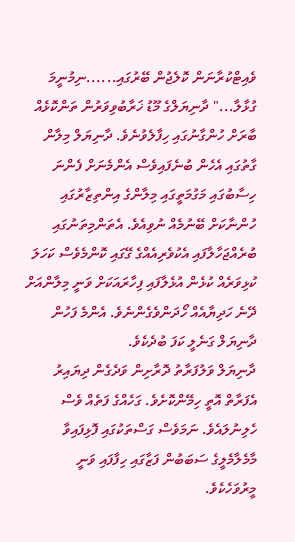ވެއިޓްކުރާނަން ކޮލެޖުން ބޭރުގައި......ނިމުނީމަ ގުޅާލާ..." ދާނިޔަލްގެ މޫޑު ޚަރާބުވިވަރުން ތަންކޮޅެއް ބާރަށް ހުންގާނުގައި ހިފާލެވުނެވެ. ދާނިޔަލް މިލާން ގާތުގައި އެހެން ބުނެފައިވެސް އެންމެނަށް ފެންނަ ހިސާބުގައި މަގުމަތީގައި މިލާންގެ އިންތިޒާރުގައި ހުންނާކަށް ބޭނުމެއް ނުވިއެވެ. އެތަންމިތަނުގައި ބުރެއްޖަހާލާފައި އެކުވެރިއެއްގެ ގޭގައި ކޮންމެވެސް ކަހަލަ ކުޅިވަރެއް ކުޅެން އުޅެލާފައި ފިހާރައަކަށް ވަނީ މިލާންއަށް ދޭނެ ހަދިޔާއެއް ހޯދަންވެގެންނެވެ. އެންމެ ފަހުން ދާނިޔަލް ގަނެލީ ކަފަ ބުދެކެވެ.
ދާނިޔަލް ވަލުފަރާތު ދޮރާށިން ވަދެގެން ދިޔައިރު އެފަރާތް އޮތީ ހިމޭންކޮށެވެ. ގަހެއްގެ ފަތެއް ވެސް ހެލިނުލައެވެ. ނަމަވެސް ގަސްތަކުގައި ފޮޅިފައިވާ މާމެލާމެލީގެ ސަބަބުން ފަޒާގައި ހިފާފައި ވަނީ މީރުވަހެކެވެ.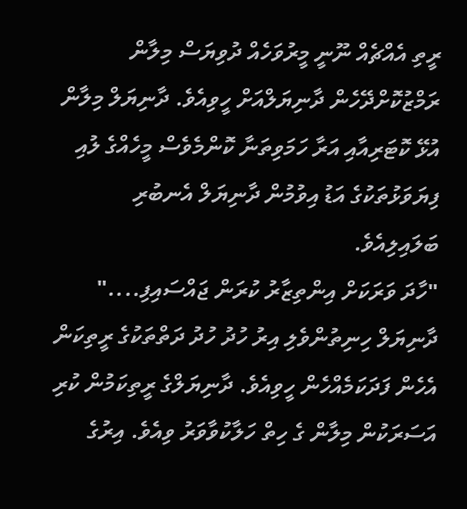ރީތި އެއްޗެއް ނޫނީ މީރުވަހެއް ދުވިޔަސް މިލާން ރަމްޒުކޮށްދޭހެން ދާނިޔަލްއަށް ހީވިއެވެ. ދާނިޔަލް މިލާން އުޅޭ ކޮޓަރިއާއި އަރާ ހަމަވިތަނާ ކޮންމެވެސް މީހެއްގެ ލުއި ފިޔަވަޅުތަކުގެ އަޑު އިވުމުން ދާނިޔަލް އެނބުރި ބަލައިލިއެވެ.
"ހާދަ ވަރަކަށް އިންތިޒާރު ކުރަން ޖައްސައިފި...." ދާނިޔަލް ހިނިތުންވެލި އިރު ހުދު ހުދު ދަތްތަކުގެ ރީތިކަން އެހެން ފަދަކަމެއްހެން ހީވިއެވެ. ދާނިޔަލްގެ ރީތިކަމުން ކުރި އަސަރަކުން މިލާން ގެ ހިތް ހަލާކުވާވަރު ވިއެވެ. އިރުގެ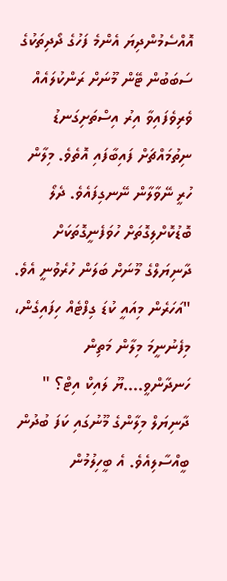އޮއްސެމުންދިޔަ އެންމެ ފަހުގެ ދޯދިތަކުގެ ސަބަބުން ޓޭން މޫނަށް ރަންކުލައެއް ވެރިވެފައިވާ އިރު އިސްތަށިގަނޑު ނިތުމައްޗަށް ފައިބާފައި އޮތެވެ. މިލާން ހުރީ ނޭވާލާން ނޭނގިފައެވެ. ދެލޯ ބޮޑުކޮށްލިގޮތަށް ހުވަފެނީގޮތަކަށް ދާނިޔަލްގެ މޫނަށް ބަލަން ހުރެވުނީ އެވެ.
"އަހަރެން މިއައީ ކުޑަ ގިފްޓެއް ހިފައިގެން، މިފެނުނީމަ މިލާން މަތިން ހަނދާންވީ....ޔޫ ލައިކް އިޓް؟ " ދާނިޔަލް މިލާންގެ މޫނުގައި ކަފަ ބުދުން ބީއްސާލިއެވެ. އެ ބީހިލުމުން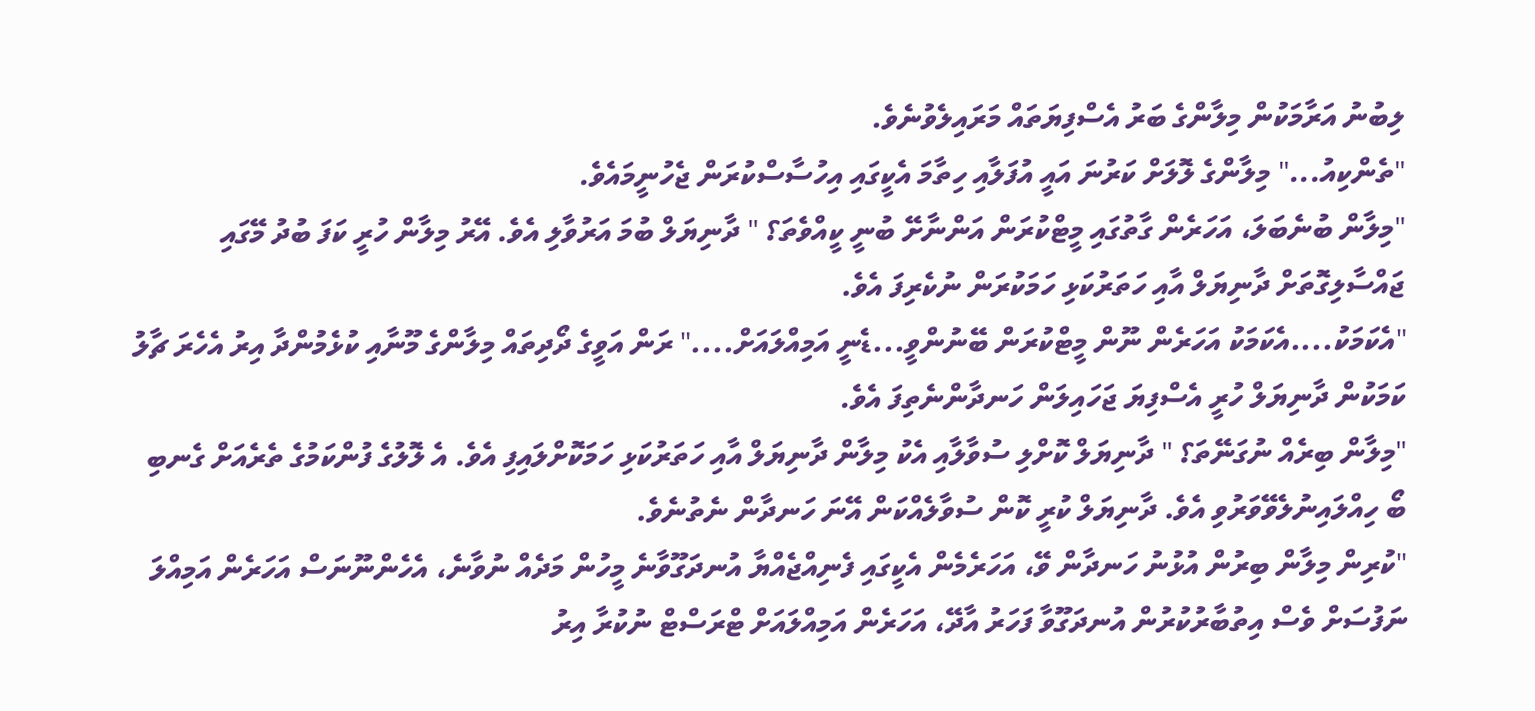ލިބުނު އަރާމަކުން މިލާންގެ ބަރު އެސްފިޔަތައް މަރައިލެވުނެވެ.
"ތެންކިއު..." މިލާންގެ ލޮލަށް ކަރުނަ އައީ އުފަލާއި ހިތާމަ އެކީގައި އިހުސާސްކުރަން ޖެހުނީމައެވެ.
"މިލާން ބުނެބަލަ، އަހަރެން ގާތުގައި މީޓްކުރަން އަންނާށޭ ބުނީ ކީއްވެތަ؟ " ދާނިޔަލް ބުމަ އަރުވާލި އެވެ. އޭރު މިލާން ހުރީ ކަފަ ބުދު މޭގައި ޖައްސާލިގޮތަށް ދާނިޔަލް އާއި ހަތަރުކަޅި ހަމަކުރަން ނުކެރިފަ އެވެ.
"އެކަމަކު....އެކަމަކު އަހަރެން ނޫން މީޓްކުރަން ބޭނުންވީ...ޑެނީ އަމިއްލައަށް...." ރަން އަވީގެ ދޯދިތައް މިލާންގެ މޫނާއި ކުޅެމުންދާ އިރު އެހެރަ ޗާލު ކަމަކުން ދާނިޔަލް ހުރީ އެސްފިޔަ ޖަހައިލަން ހަނދާންނެތިފަ އެވެ.
"މިލާން ބިރެއް ނުގަނޭތަ؟ " ދާނިޔަލް ކޮށްލި ސުވާލާއި އެކު މިލާން ދާނިޔަލް އާއި ހަތަރުކަޅި ހަމަކޮށްލައިފި އެވެ. އެ ލޮލުގެ ފުންކަމުގެ ތެރެއަށް ގެނބި ބޯ ހިއްލައިނުލެވޭވަރުވި އެވެ. ދާނިޔަލް ކުރީ ކޮން ސުވާލެއްކަން އޭނަ ހަނދާން ނެތުނެވެ.
"ކުރިން މިލާން ބިރުން އުޅުނު ހަނދާން ވޭ، އަހަރެމެން އެކީގައި ފެނިއްޖެއްޔާ އުނދަގޫވާނެ މީހުން މަދެއް ނުވާނެ، އެހެންނޫނަސް އަހަރެން އަމިއްލަ ނަފުސަށް ވެސް އިތުބާރުކުރުން އުނދަގޫވާ ފަހަރު އާދޭ، އަހަރެން އަމިއްލައަށް ޓްރަސްޓް ނުކުރާ އިރު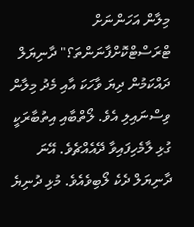މިލާން އަހަންނަށް ޓްރަސްޓްކޮށްފާނަންތަ؟" ދާނިޔަލް ދައްކަމުން ދިޔަ ވާހަކަ އާއި މެދު މިލާން ވިސްނައިލި އެވެ. ލޯތްބާއި އިތުބާރަކީ ގުޅި ލާމެހިފައިވާ ދޭއެއްޗެވެ. އޭނަ ދާނިޔަލް ދެކެ ލޯބިވެއެވެ. މުޅި ދުނިޔެ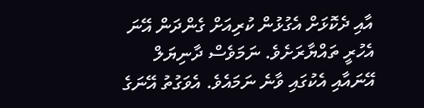އާއި ދެކޮޅަށް އެގުޅުން ކުރިއަށް ގެންދަން އޭނަ އެހުރީ ތައްޔާރަށެވެ. ނަމަވެސް ދާނިޔަލް އޭނައާއި އެކުގައި ވާނެ ނަމައެވެ. އެވަގުތު އޭނަގެ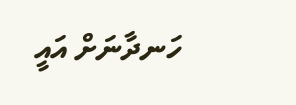ހަނދާނަށް އައީ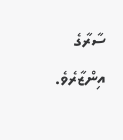ސާރާގެ އިންޒާރެވެ.